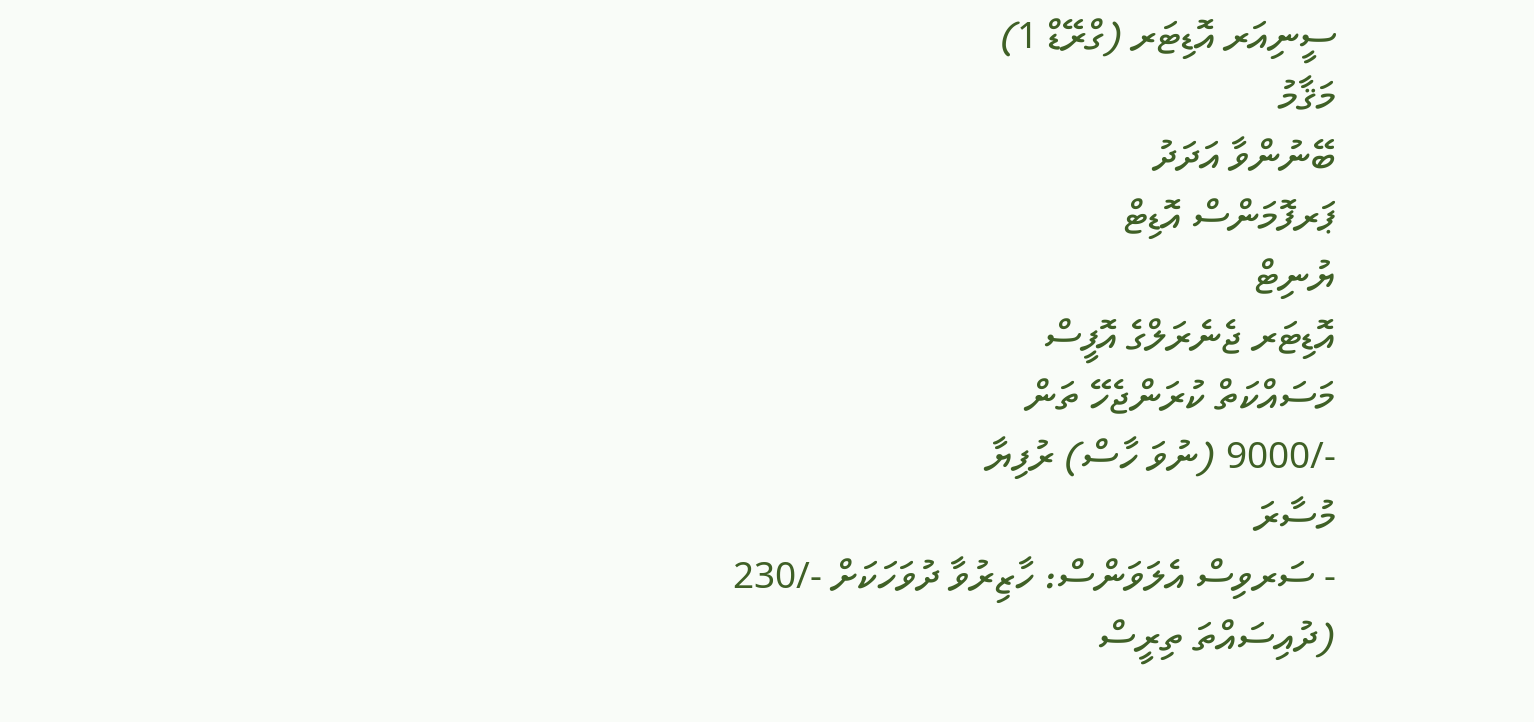ސީނިއަރ އޮޑިޓަރ (ގްރޭޑް 1)
މަޤާމު
ބޭނުންވާ އަދަދު
ޕަރފޮމަންސް އޮޑިޓް
ޔުނިޓް
އޮޑިޓަރ ޖެނެރަލްގެ އޮފީސް
މަސައްކަތް ކުރަންޖެހޭ ތަން
-/9000 (ނުވަ ހާސް) ރުފިޔާ
މުސާރަ
- ސަރވިސް އެލަވަންސް: ހާޒިރުވާ ދުވަހަކަށް -/230 (ދުއިސައްތަ ތިރީސް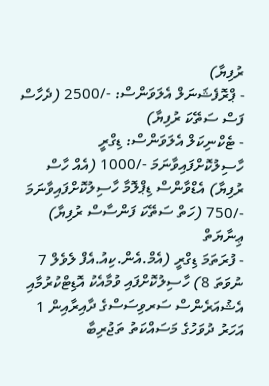ރުފިޔާ)
- ޕްރޮފެޝަނަލް އެލަވަންސް: -/2500 (ދެހާސް ފަސް ސަތޭކަ ރުފިޔާ)
- ޓެކްނިކަލް އެލަވަންސް: ޑިގްރީ ހާސިލުކޮށްފައިވާނަމަ -/1000 (އެއް ހާސް ރުފިޔާ) އެޑްވާންސް ޑިޕްލޮމާ ހާސިލުކޮށްފައިވާނަމަ -/750 (ހަތް ސަތޭކަ ފަންސާސް ރުފިޔާ)
ޢިނާޔަތް
- ފުރަތަމަ ޑިގްރީ (އެމް.އެން.ކިއު.އެފް ލެވެލް 7 ނުވަތަ 8) ހާސިލުކޮށްފައި ވުމާއެކު އޮޑިޓްކުރުމާއި އެޝުއަރެންސް ސަރވިސަސްގެ ދާއިރާއިން 1 އަހަރު ދުވަހުގެ މަސައްކަތު ތަޖުރިބާ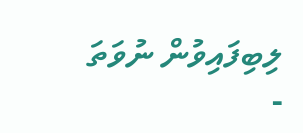ލިބިފައިވުން ނުވަތަ
-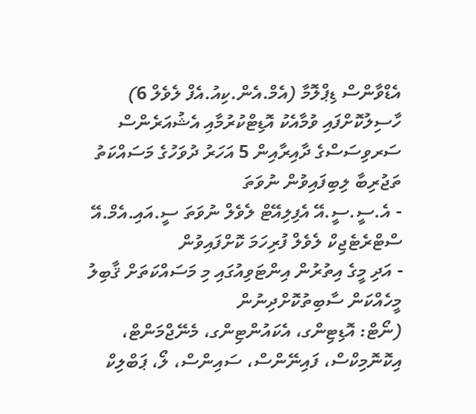އެޑްވާންސް ޑިޕްލޮމާ (އެމް.އެން.ކިއު.އެފް ލެވެލް 6) ހާސިލުކޮށްފައި ވުމާއެކު އޮޑިޓްކުރުމާއި އެޝުއަރެންސް ސަރވިސަސްގެ ދާއިރާއިން 5 އަހަރު ދުވަހުގެ މަސައްކަތު ތަޖުރިބާ ލިބިފައިވުން ނުވަތަ
- އެ.ސީ.ސީ.އޭ އެފިލިއޭޓް ލެވެލް ނުވަތަ ސީ.އައި.އެމް.އޭ ސްޓްރެޓެޖިކް ލެވެލް ފުރިހަމަ ކޮށްފައިވުން
- އަދި މީގެ އިތުރުން އިންޓަވިއުގައި މި މަސައްކަތަށް ޤާބިލު މީހެއްކަން ސާބިތުކޮށްދިނުން
(ނޯޓް: އޮޑިޓިންގ، އެކައުންޓިންގ، މެނޭޖްމަންޓް، އިކޮނޮމިކްސް، ފައިނޭންސް، ސައިންސް، ލޯ، ޕަބްލިކް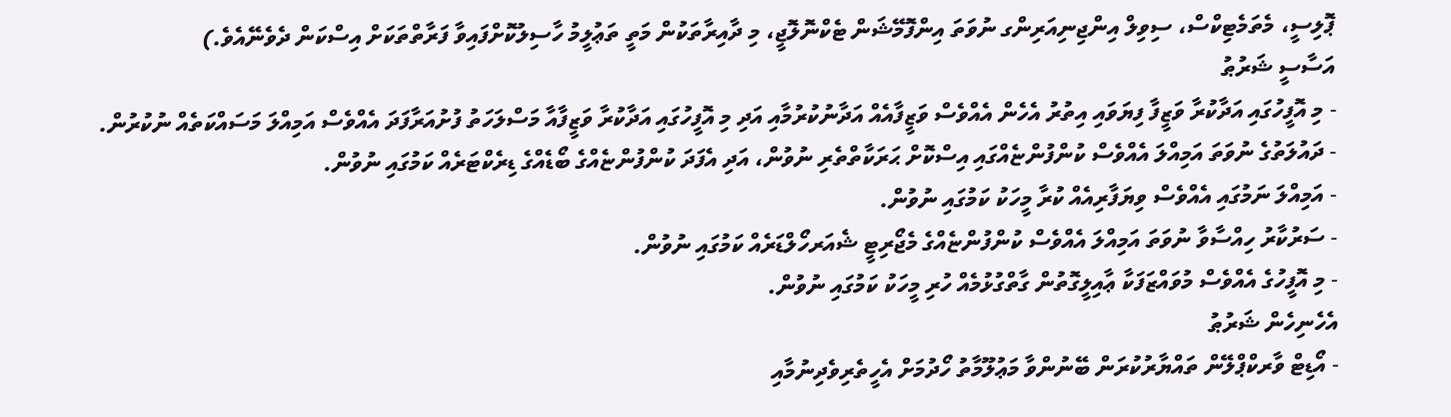ޕޮލިސީ، މެތަމެޓިކްސް، ސިވިލް އިންޖިނިއަރިންގ ނުވަތަ އިންފޮމޭޝަން ޓެކްނޮލޮޖީ، މި ދާއިރާތަކުން މަތީ ތަޢުލީމު ހާސިލުކޮށްފައިވާ ފަރާތްތަކަށް އިސްކަން ދެވެނޭއެވެ.)
އަސާސީ ޝަރުޠު
- މި އޮފީހުގައި އަދާކުރާ ވަޒީފާ ފިޔަވައި އިތުރު އެހެން އެއްވެސް ވަޒީފާއެއް އަދާނުކުރުމާއި އަދި މި އޮފީހުގައި އަދާކުރާ ވަޒީފާއާ މަސްލަހަތު ފުށުއަރާފަދަ އެއްވެސް އަމިއްލަ މަސައްކަތެއް ނުކުރުން.
- ދައުލަތުގެ ނުވަތަ އަމިއްލަ އެއްވެސް ކުންފުންޏެއްގައި އިސްކޮށް ޙަރަކާތްތެރި ނުވުން، އަދި އެފަދަ ކުންފުންޏެއްގެ ބޯޑެއްގެ ޑިރެކްޓަރެއް ކަމުގައި ނުވުން.
- އަމިއްލަ ނަމުގައި އެއްވެސް ވިޔަފާރިއެއް ކުރާ މީހަކު ކަމުގައި ނުވުން.
- ސަރުކާރު ހިއްސާވާ ނުވަތަ އަމިއްލަ އެއްވެސް ކުންފުންޏެއްގެ މެޖޯރިޓީ ޝެއަރހޯލްޑަރެއް ކަމުގައި ނުވުން.
- މި އޮފީހުގެ އެއްވެސް މުވައްޒަފަކާ ޢާއިލީގޮތުން ގާތްގުޅުމެއް ހުރި މީހަކު ކަމުގައި ނުވުން.
އެހެނިހެން ޝަރުޠު
- އޯޑިޓް ވާރކްޕްލޭން ތައްޔާރުކުރަން ބޭނުންވާ މަޢުލޫމާތު ހޯދުމަށް އެހީތެރިވެދިނުމާއި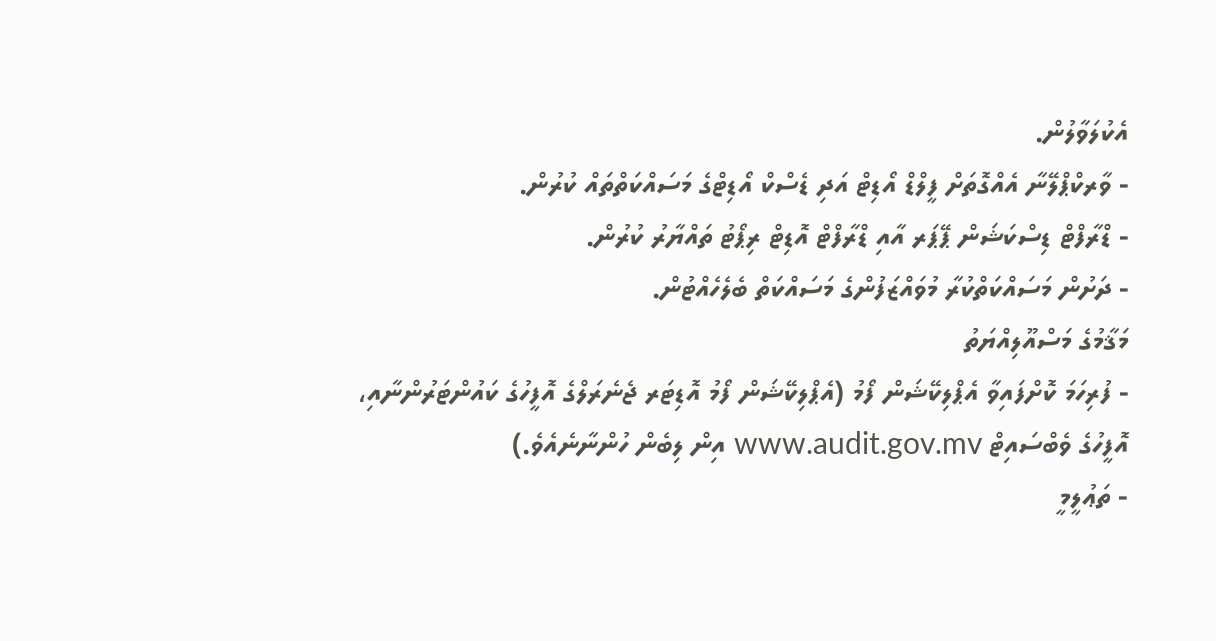އެކުލަވާލުން.
- ވާރކްޕްލޭނާ އެއްގޮތަށް ފީލްޑް އޯޑިޓް އަދި ޑެސްކް އޯޑިޓްގެ މަސައްކަތްތައް ކުރުން.
- ޑްރާފްޓް ޑިސްކަޝަން ޕޭޕަރ އާއި ޑްރާފްޓް އޮޑިޓް ރިޕޯޓު ތައްޔާރު ކުރުން.
- ދަށުން މަސައްކަތްކުރާ މުވައްޒަފުންގެ މަސައްކަތް ބެލެހެއްޓުން.
މަޤާމުގެ މަސްއޫލިއްޔަތު
- ފުރިހަމަ ކޮށްފައިވާ އެޕްލިކޭޝަން ފޯމު (އެޕްލިކޭޝަން ފޯމު އޮޑިޓަރ ޖެނެރަލްގެ އޮފީހުގެ ކައުންޓަރުންނާއި، އޮފީހުގެ ވެބްސައިޓް www.audit.gov.mv އިން ލިބެން ހުންނާނެއެވެ.)
- ތަޢުލީމީ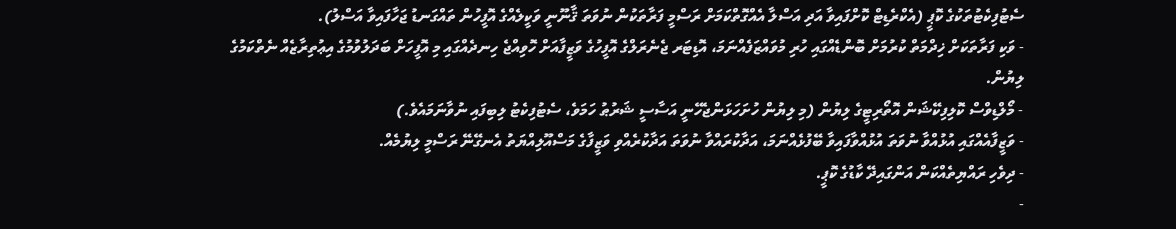ސެޓުފިކެޓުތަކުގެ ކޮޕީ (އެކްރެޑިޓް ކޮށްފައިވާ އަދި އަސްލާ އެއްގޮތްކަމަށް ރަސްމީ ފަރާތަކުން ނުވަތަ ޤާނޫނީ ވަކީލެއްގެ އޮފީހުން ތައްގަނޑު ޖަހާފައިވާ އަސްލު).
- ވަކި ފަރާތަކަށް ޚިދްމަތް ކުރުމަށް ބޮންޑެއްގައި ހުރި މުވައްޒަފެއްނަމަ، އޮޑިޓަރ ޖެނެރަލްގެ އޮފީހުގެ ވަޒީފާއަށް ހޮވިއްޖެ ހިނދެއްގައި މި އޮފީހަށް ބަދަލުވުމުގެ އިޢުތިރާޒެއް ނެތްކަމުގެ ލިޔުން.
- މޯލްޑިވްސް ކޮލިފިކޭޝަން އޮތޯރިޓީގެ ލިޔުން (މި ލިޔުން ހުށަހަޅަންޖެހޭނީ އަސާސީ ޝަރުޠު ހަމަވެ، ސެޓުފިކެޓު ލިބިފައި ނުވާނަމައެވެ.)
- ވަޒީފާއެއްގައި އުޅުއްވާ ނުވަތަ އުޅުއްވާފައިވާ ބޭފުޅެއްނަމަ، އަދާކުރައްވާ ނުވަތަ އަދާކުރެއްވި ވަޒީފާގެ މަސްއޫލިއްޔަތު އެނގޭނޭ ރަސްމީ ލިޔުމެއް.
- ދިވެހި ރައްޔިތެއްކަން އަންގައިދޭ ކާޑުގެ ކޮޕީ.
-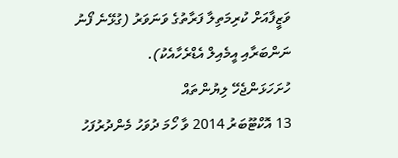ވަޒީފާއަށް ކުރިމަތިލާ ފަރާތުގެ ވަނަވަރު (ގުޅޭނެ ފޯނު ނަންބަރާއި އީމެއިލް އެޑްރެހާއެކު).
ހުށަހަޅަންޖެހޭ ލިޔުންތައް
13 އޮކްޓޫބަރު 2014 ވާ ހޯމަ ދުވަހު މެންދުރުފަހު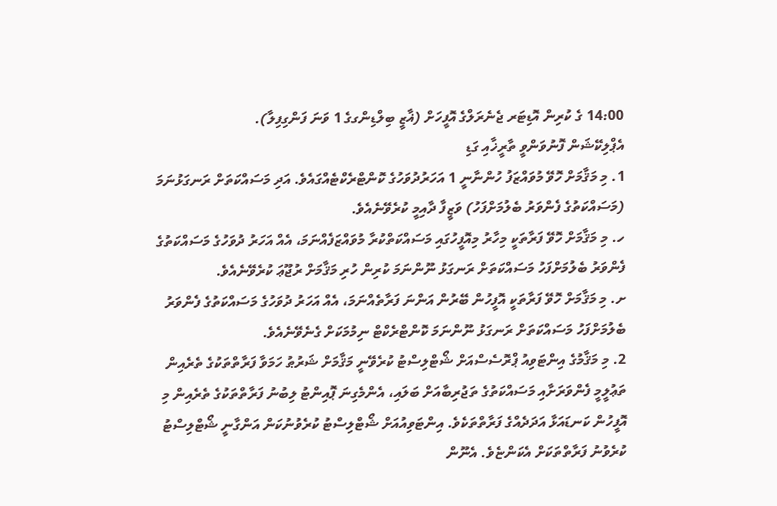14:00 ގެ ކުރިން އޮޑިޓަރ ޖެނެރަލްގެ އޮފީހަށް (ޣާޒީ ބިލްޑިންގގެ 1 ވަނަ ފަންގިފިލާ).
އެޕްލިކޭޝަން ފޮނުވަންވީ ތާރީޚާއި ގަޑި
1. މި މަޤާމަށް ހޮވޭ މުވައްޒަފު ހުންނާނީ 1 އަހަރުދުވަހުގެ ކޮންޓްރެކްޓެއްގައެވެ. އަދި މަސައްކަތަށް ރަނގަޅުނަމަ (މަސައްކަތުގެ ފެންވަރު ބެލުމަށްފަހު) ވަޒީފާ ދާއިމީ ކުރެވޭނެއެވެ.
ހ. މި މަޤާމަށް ހޮވޭ ފަރާތަކީ މިހާރު މިއޮފީހުގައި މަސައްކަތްކުރާ މުވައްޒަފެއްނަމަ، އެއް އަހަރު ދުވަހުގެ މަސައްކަތުގެ ފެންވަރު ބެލުމަށްފަހު މަސައްކަތަށް ރަނގަޅު ނޫންނަމަ ކުރިން ހުރި މަޤާމަށް ރުޖޫޢަ ކުރެވޭނެއެވެ.
ށ. މި މަޤާމަށް ހޮވޭ ފަރާތަކީ އޮފީހުން ބޭރުން އަންނަ ފަރާތެއްނަމަ، އެއް އަހަރު ދުވަހުގެ މަސައްކަތުގެ ފެންވަރު ބެލުމަށްފަހު މަސައްކަތަށް ރަނގަޅު ނޫންނަމަ ކޮންޓްރެކްޓް ނިމުމަކަށް ގެނެވޭނެއެވެ.
2. މި މަޤާމުގެ އިންޓަވިއު ޕްރޮސެސްއަށް ޝޯޓްލިސްޓު ކުރެވޭނީ މަޤާމަށް ޝަރުޠު ހަމަވާ ފަރާތްތަކުގެ ތެރެއިން ތަޢުލީމީ ފެންވަރަށާއި މަސައްކަތުގެ ތަޖުރިބާއަށް ބަލައި، އެންމެގިނަ ޕޮއިންޓު ލިބުނު ފަރާތްތަކުގެ ތެރެއިން މި އޮފީހުން ކަނޑައަޅާ އަދަދެއްގެ ފަރާތްތަކެވެ. އިންޓަވިއުއަށް ޝޯޓްލިސްޓު ކުރެވުނުކަން އަންގާނީ ޝޯޓްލިސްޓު ކުރެވުނު ފަރާތްތަކަށް އެކަންޏެވެ. އެނޫން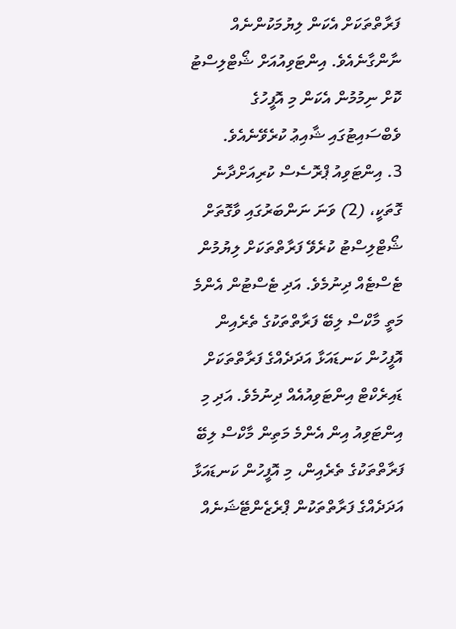ފަރާތްތަކަށް އެކަން ލިޔުމަކުންނެއް ނާންގާނެއެވެ. އިންޓަވިއުއަށް ޝޯޓްލިސްޓު ކޮށް ނިމުމުން އެކަން މި އޮފީހުގެ ވެބްސައިޓުގައި ޝާއިޢު ކުރެވޭނެއެވެ.
3. އިންޓަވިއު ޕްރޮސެސް ކުރިއަށްދާނެ ގޮތަކީ، (2) ވަނަ ނަންބަރުގައި ވާގޮތަށް ޝޯޓްލިސްޓު ކުރެވޭ ފަރާތްތަކަށް ލިޔުމުން ޓެސްޓެއް ދިނުމެވެ. އަދި ޓެސްޓުން އެންމެ މަތީ މާކްސް ލިބޭ ފަރާތްތަކުގެ ތެރެއިން އޮފީހުން ކަނޑައަޅާ އަދަދެއްގެ ފަރާތްތަކަށް ޑައިރެކްޓް އިންޓަވިއުއެއް ދިނުމެވެ. އަދި މި އިންޓަވިއު އިން އެންމެ މަތިން މާކްސް ލިބޭ ފަރާތްތަކުގެ ތެރެއިން، މި އޮފީހުން ކަނޑައަޅާ އަދަދެއްގެ ފަރާތްތަކުން ޕްރެޒެންޓޭޝަނެއް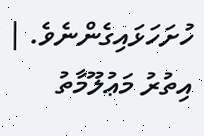ހުށަހަޅައިގެންނެވެ. |
އިތުރު މަޢުލޫމާތު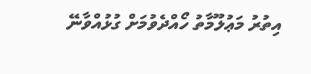އިތުރު މަޢުލޫމާތު ހޯއްދެވުމަށް ގުޅުއްވާނޭ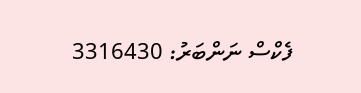ފެކްސް ނަންބަރު: 3316430